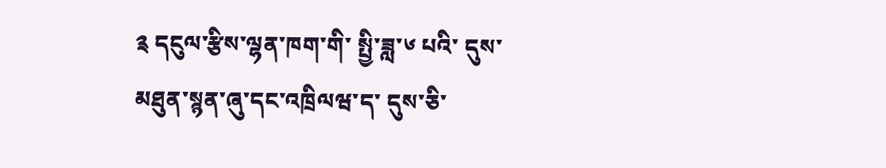༉ དངུལ་རྩིས་ལྷན་ཁག་གི་ སྤྱི་ཟླ་༦ པའི་ དུས་མཐུན་སྙན་ཞུ་དང་འཁྲིལཝ་ད་ དུས་ཅི་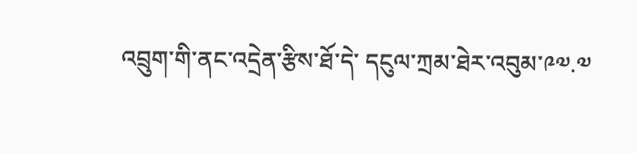འབྲུག་གི་ནང་འདྲེན་རྩིས་ཐོ་དེ་ དངུལ་ཀྲམ་ཐེར་འབུམ་༩༧.༧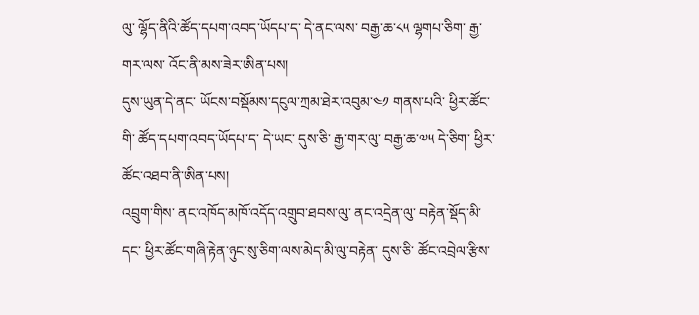ལུ་ ལྷོད་ནིའི་ཚོད་དཔག་འབད་ཡོདཔ་ད་ དེ་ནང་ལས་ བརྒྱ་ཆ་༨༥ ལྷགཔ་ཅིག་ རྒྱ་གར་ལས་ འོང་ནི་མས་ཟེར་ཨིན་པས།
དུས་ཡུན་དེ་ནང་ ཡོངས་བསྡོམས་དངུལ་ཀྲམ་ཐེར་འབུམ་༤༡ གནས་པའི་ ཕྱིར་ཚོང་གི་ ཚོད་དཔག་འབད་ཡོདཔ་ད་ དེ་ཡང་ དུས་ཅི་ རྒྱ་གར་ལུ་ བརྒྱ་ཆ་༧༥ དེ་ཅིག་ ཕྱིར་ཚོང་འཐབ་ནི་ཨིན་པས།
འབྲུག་གིས་ ནང་འཁོད་མཁོ་འདོད་འགྲུབ་ཐབས་ལུ་ ནང་འདྲེན་ལུ་ བརྟེན་སྡོད་མི་དང་ ཕྱིར་ཚོང་གཞི་རྟེན་ཉུང་སུ་ཅིག་ལས་མེད་མི་ལུ་བརྟེན་ དུས་ཅི་ ཚོང་འབྲེལ་རྩིས་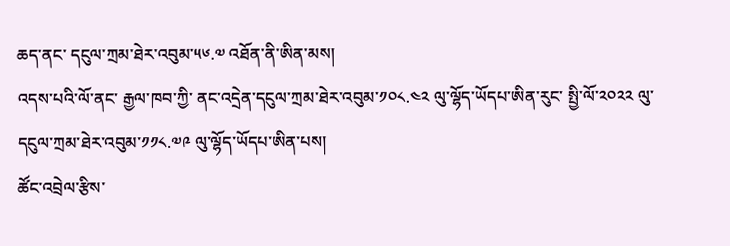ཆད་ནང་ དངུལ་ཀྲམ་ཐེར་འབུམ་༥༦.༧ འཐོན་ནི་ཨིན་མས།
འདས་པའི་ལོ་ནང་ རྒྱལ་ཁབ་ཀྱི་ ནང་འདྲེན་དངུལ་ཀྲམ་ཐེར་འབུམ་༡༠༨.༤༢ ལུ་ལྷོད་ཡོདཔ་ཨིན་རུང་ སྤྱི་ལོ་༢༠༢༢ ལུ་ དངུལ་ཀྲམ་ཐེར་འབུམ་༡༡༨.༧༩ ལུ་ལྷོད་ཡོདཔ་ཨིན་པས།
ཚོང་འབྲེལ་རྩིས་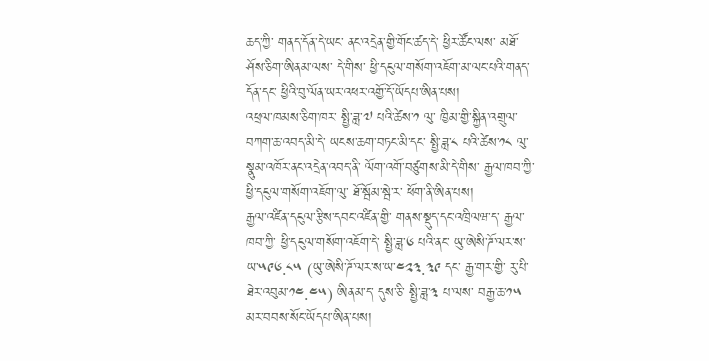ཆད་ཀྱི་ གནད་དོན་དེ་ཡང་ ནང་འདྲེན་གྱི་གོང་ཚད་དེ་ ཕྱིར་ཚོང་ལས་ མཐོ་ཤོས་ཅིག་ཨིནམ་ལས་ དེ་གིས་ ཕྱི་དངུལ་གསོག་འཇོག་མ་ལང་པའི་གནད་དོན་དང་ ཕྱིའི་བུ་ལོན་ཡར་འཕར་འགྱོ་དོ་ཡོདཔ་ཨིན་པས།
འཕྲལ་ཁམས་ཅིག་ཁར་ སྤྱི་ཟླ་༧ པའི་ཚེས་༡ ལུ་ ཁྱིམ་གྱི་སྐྱིན་འགྲུལ་བཀག་ཆ་འབད་མི་དེ་ ཡངས་ཆག་བཏང་མི་དང་ སྤྱི་ཟླ་༨ པའི་ཚེས་༡༨ ལུ་ སྣུམ་འཁོར་ནང་འདྲེན་འབད་ནི་ ལོག་འགོ་བཙུགས་མི་དེ་གིས་ རྒྱལ་ཁབ་ཀྱི་ ཕྱི་དངུལ་གསོག་འཇོག་ལུ་ ཐོ་སྦོམ་སྦེ་ར་ ཕོག་ནི་ཨིན་པས།
རྒྱལ་འཛིན་དངུལ་རྩིས་དབང་འཛིན་གྱི་ གནས་སྡུད་དང་འཁྲིལཝ་ད་ རྒྱལ་ཁབ་ཀྱི་ ཕྱི་དངུལ་གསོག་འཇོག་དེ་ སྤྱི་ཟླ་༦ པའི་ནང་ ཡུ་ཨེསི་ཌོ་ལར་ས་ཡ་༥༩༦.༨༥ (ཡུ་ཨེསི་ཌོ་ལར་ས་ཡ་༤༢༣.༣༩ དང་ རྒྱ་གར་གྱི་ རུ་པི་ཐེར་འབུམ་༡༤.༤༥) ཨིནམ་ད་ དུས་ཅི་ སྤྱི་ཟླ་༣ པ་ལས་ བརྒྱ་ཆ་༡༥ མར་བབས་སོང་ཡོདཔ་ཨིན་པས།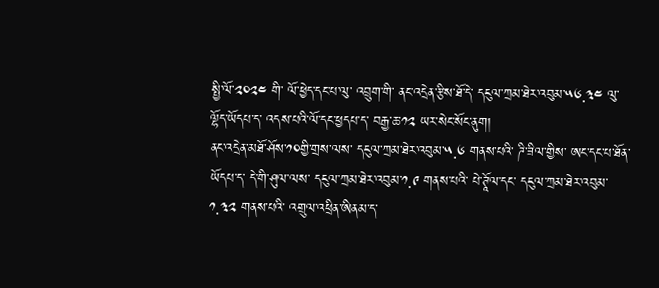སྤྱི་ལོ་༢༠༢༤ གི་ ལོ་ཕྱེད་དང་པ་ལུ་ འབྲུག་གི་ ནང་འདྲེན་རྩིས་ཐོ་དེ་ དངུལ་ཀྲམ་ཐེར་འབུམ་༥༦.༣༤ ལུ་ ལྷོད་ཡོདཔ་ད་ འདས་པའི་ལོ་དང་ཕྱདཔ་ད་ བརྒྱ་ཆ་༡༢ ཡར་སེང་སོང་ནུག།
ནང་འདྲེན་མཐོ་ཤོས་༡༠གྱི་གྲས་ལས་ དངུལ་ཀྲམ་ཐེར་འབུམ་༥.༦ གནས་པའི་ ཌི་ཟིལ་གྱིས་ ཨང་དང་པ་ཐོན་ཡོདཔ་ད་ དེ་གི་ཤུལ་ལས་ དངུལ་ཀྲམ་ཐེར་འབུམ་༡.༩ གནས་པའི་ པེ་ཊཱོལ་དང་ དངུལ་ཀྲམ་ཐེར་འབུམ་༡.༣༢ གནས་པའི་ འགྲུལ་འཕྲིན་ཨིནམ་ད་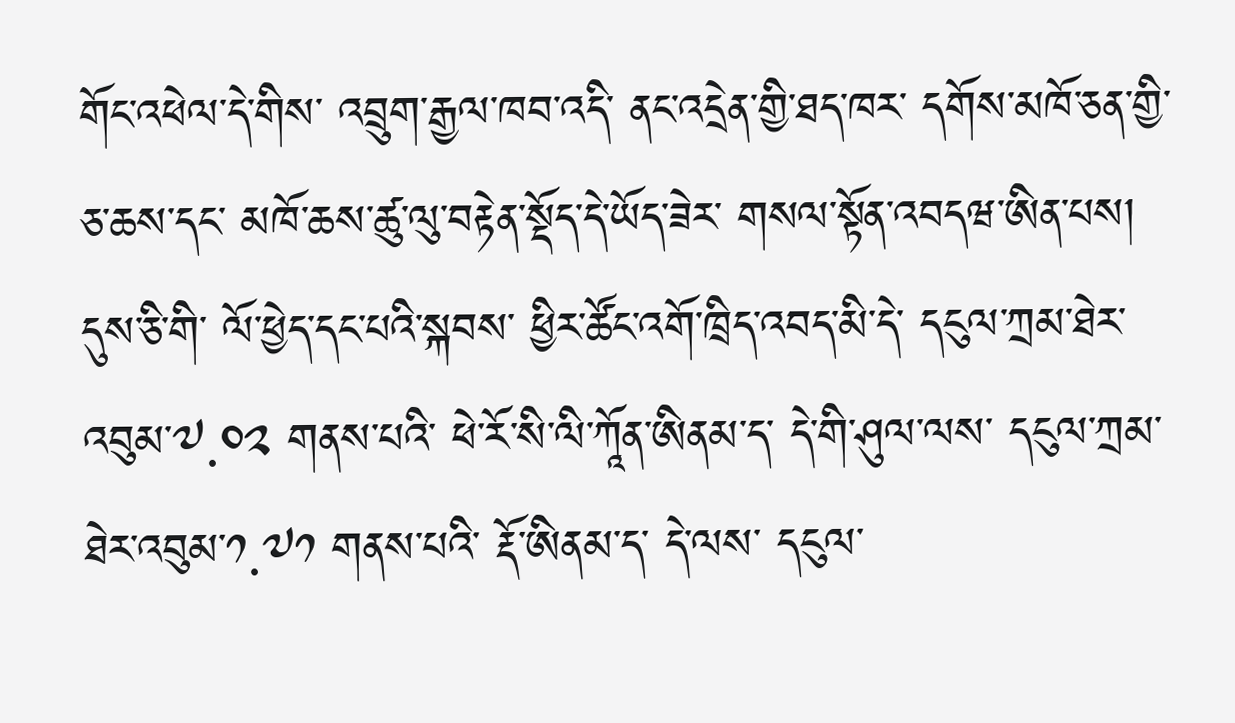གོང་འཕེལ་དེ་གིས་ འབྲུག་རྒྱལ་ཁབ་འདི་ ནང་འདྲེན་གྱི་ཐད་ཁར་ དགོས་མཁོ་ཅན་གྱི་ཅ་ཆས་དང་ མཁོ་ཆས་ཚུ་ལུ་བརྟེན་སྡོད་དེ་ཡོད་ཟེར་ གསལ་སྟོན་འབདཝ་ཨིན་པས།
དུས་ཅི་གི་ ལོ་ཕྱེད་དང་པའི་སྐབས་ ཕྱིར་ཚོང་འགོ་ཁྲིད་འབད་མི་དེ་ དངུལ་ཀྲམ་ཐེར་འབུམ་༧.༠༢ གནས་པའི་ ཕེ་རོ་སི་ལི་ཀཱོན་ཨིནམ་ད་ དེ་གི་ཤུལ་ལས་ དངུལ་ཀྲམ་ཐེར་འབུམ་༡.༧༡ གནས་པའི་ རྡོ་ཨིནམ་ད་ དེ་ལས་ དངུལ་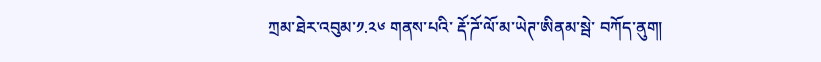ཀྲམ་ཐེར་འབུམ་༡.༢༦ གནས་པའི་ རྡོ་ཌོ་ལོ་མ་ཡེཊ་ཨིནམ་སྦེ་ བཀོད་ནུག།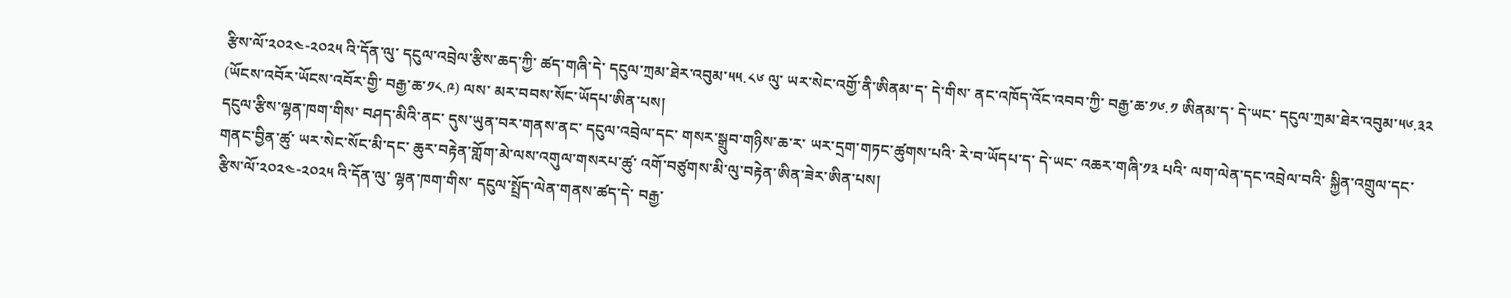རྩིས་ལོ་༢༠༢༤-༢༠༢༥ འི་དོན་ལུ་ དངུལ་འབྲེལ་རྩིས་ཆད་ཀྱི་ ཚད་གཞི་དེ་ དངུལ་ཀྲམ་ཐེར་འབུམ་༥༥.༨༦ ལུ་ ཡར་སེང་འགྱོ་ནི་ཨིནམ་ད་ དེ་གིས་ ནང་འཁོད་འོང་འབབ་ཀྱི་ བརྒྱ་ཆ་༡༦.༡ ཨིནམ་ད་ དེ་ཡང་ དངུལ་ཀྲམ་ཐེར་འབུམ་༥༦.༣༢ (ཡོངས་འབོར་ཡོངས་འབོར་གྱི་ བརྒྱ་ཆ་༡༨.༩) ལས་ མར་བབས་སོང་ཡོདཔ་ཨིན་པས།
དངུལ་རྩིས་ལྷན་ཁག་གིས་ བཤད་མིའི་ནང་ དུས་ཡུན་བར་གནས་ནང་ དངུལ་འབྲེལ་དང་ གསར་སྒྲུབ་གཉིས་ཆ་ར་ ཡར་དྲག་གཏང་ཚུགས་པའི་ རེ་བ་ཡོདཔ་ད་ དེ་ཡང་ འཆར་གཞི་༡༣ པའི་ ལག་ལེན་དང་འབྲེལ་བའི་ སྐྱིན་འགྲུལ་དང་ གནང་བྱིན་ཚུ་ ཡར་སེང་སོང་མི་དང་ ཆུར་བརྟེན་གློག་མེ་ལས་འགུལ་གསརཔ་ཚུ་ འགོ་བཙུགས་མི་ལུ་བརྟེན་ཨིན་ཟེར་ཨིན་པས།
རྩིས་ལོ་༢༠༢༤-༢༠༢༥ འི་དོན་ལུ་ ལྷན་ཁག་གིས་ དངུལ་སྤྲོད་ལེན་གནས་ཚད་དེ་ བརྒྱ་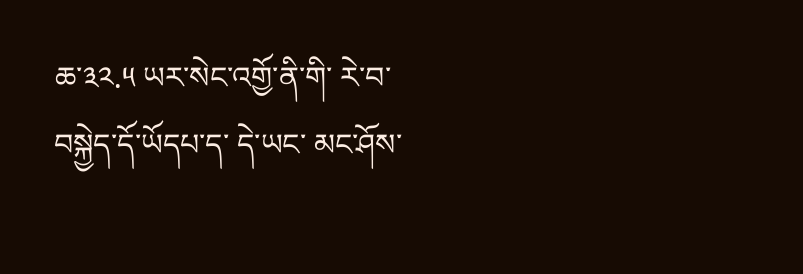ཆ་༣༢.༥ ཡར་སེང་འགྱོ་ནི་གི་ རེ་བ་བསྐྱེད་དོ་ཡོདཔ་ད་ དེ་ཡང་ མང་ཤོས་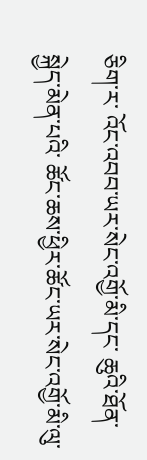ཅིག་ར་ འོང་འབབ་ཡར་སེང་འགྱོ་མི་དང་ ཆུའི་ཐོན་སྐྱེད་མེན་པའི་ ཚོང་ཆས་ཕྱིར་ཚོང་ཡར་སེང་འགྱོ་མི་ལུ་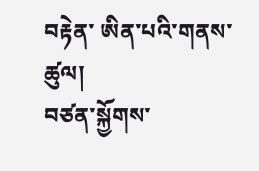བརྟེན་ ཨིན་པའི་གནས་ཚུལ།
བཙན་སྐྱོགས་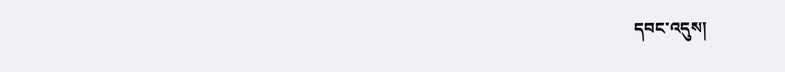དབང་འདུས།